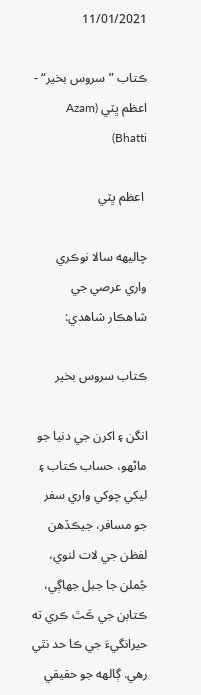11/01/2021

ڪتاب ”سروس بخير“ - اعظم ڀٽي (Azam Bhatti)

 اعظم ڀٽي

چاليهه سالا نوڪري واري عرصي جي شاهڪار شاهدي:

ڪتاب سروس بخير

انگن ۽ اکرن جي دنيا جو ماڻهو، حساب ڪتاب ۽ ليکي چوکي واري سفر جو مسافر، جيڪڏهن لفظن جي لات لنوي، جُملن جا جبل جهاڳي، ڪتابن جي ڪَٿ ڪري ته حيرانگيءَ جي ڪا حد نٿي رهي. ڳالهه جو حقيقي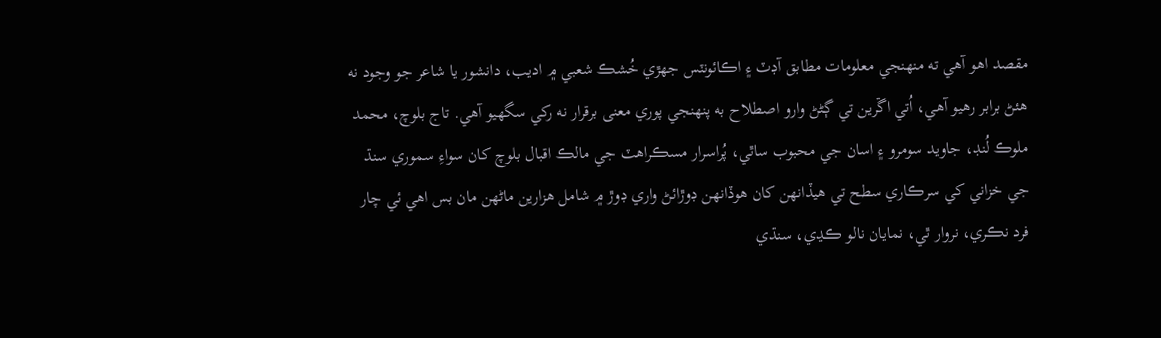مقصد اهو آهي ته منهنجي معلومات مطابق آڊٽ ۽ اڪائونٽس جهڙي خُشڪ شعبي ۾ اديب، دانشور يا شاعر جو وجود نه هئڻ برابر رهيو آهي، اُتي اڱرين تي ڳڻڻ وارو اصطلاح به پنهنجي پوري معنى برقرار نه رکي سگهيو آهي. تاج بلوچ، محمد ملوڪ لُنڊ، جاويد سومرو ۽ اسان جي محبوب ساٿي، پُراسرار مسڪراهٽ جي مالڪ اقبال بلوچ کان سواءِ سموري سنڌ جي خزاني کي سرڪاري سطح تي هيڏانهن کان هوڏانهن ڊوڙائڻ واري ڊوڙ ۾ شامل هزارين ماڻهن مان بس اهي ئي چار فرد نڪري، نروار ٿي، نمايان نالو ڪڍي، سنڌي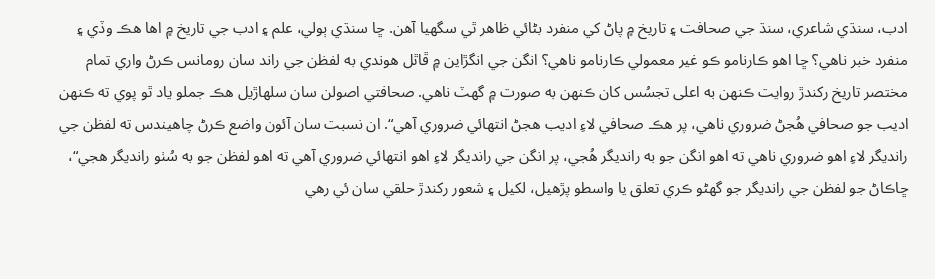ادب، سنڌي شاعري، سنڌ جي صحافت ۽ تاريخ ۾ پاڻ کي منفرد بڻائي ظاهر ٿي سگهيا آهن. ڇا سنڌي ٻولي، علم ۽ ادب جي تاريخ ۾ اها هڪ وڏي ۽ منفرد خبر ناهي؟ ڇا اهو ڪارنامو ڪو غير معمولي ڪارنامو ناهي؟ انگن جي انگڙاين ۾ ڦاٿل هوندي به لفظن جي راند سان رومانس ڪرڻ واري تمام مختصر تاريخ رکندڙ روايت ڪنهن به اعلى تجسُس کان ڪنهن به صورت ۾ گهٽ ناهي. صحافتي اصولن سان سلهاڙيل هڪ جملو ياد ٿو پوي ته ڪنهن اديب جو صحافي هُجڻ ضروري ناهي، پر هڪ صحافي لاءِ اديب هجڻ انتهائي ضروري آهي“. ان نسبت سان آئون واضع ڪرڻ چاهيندس ته لفظن جي رانديگر لاءِ اهو ضروري ناهي ته اهو انگن جو به رانديگر هُجي، پر انگن جي رانديگر لاءِ اهو انتهائي ضروري آهي ته اهو لفظن جو به سُٺو رانديگر هجي“، ڇاڪاڻ جو لفظن جي رانديگر جو گهڻو ڪري تعلق يا واسطو پڙهيل، لکيل ۽ شعور رکندڙ حلقي سان ئي رهي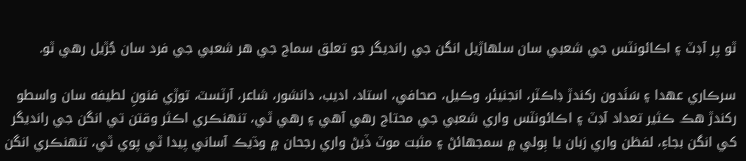ٿو پر آڊٽ ۽ اڪائونٽس جي شعبي سان سلهاڙيل انگن جي رانديگر جو تعلق سماج جي هر شعبي جي فرد سان جُڙيل رهي ٿو.

سرڪاري عهدا ۽ سَنَدون رکندڙ ڊاڪٽر، انجنيئر، وڪيل، صحافي، استاد، اديب، دانشور، شاعر، آرٽسٽ، توڙي فنونِ لطيفه سان واسطو رکندڙ هڪ ڪثير تعداد آڊٽ ۽ اڪائونٽس واري شعبي جي محتاج رهي آهي ۽ رهي ٿي، تنهنڪري اڪثر وقتن تي انگن جي رانديگر کي انگن بجاءِ، لفظن واري زبان يا ٻولي ۾ سمجهائڻ ۽ مثبت موٽ ڏيڻ واري رجحان ۾ وڌيڪ آساني پيدا ٿي پوي ٿي، تنهنڪري انگن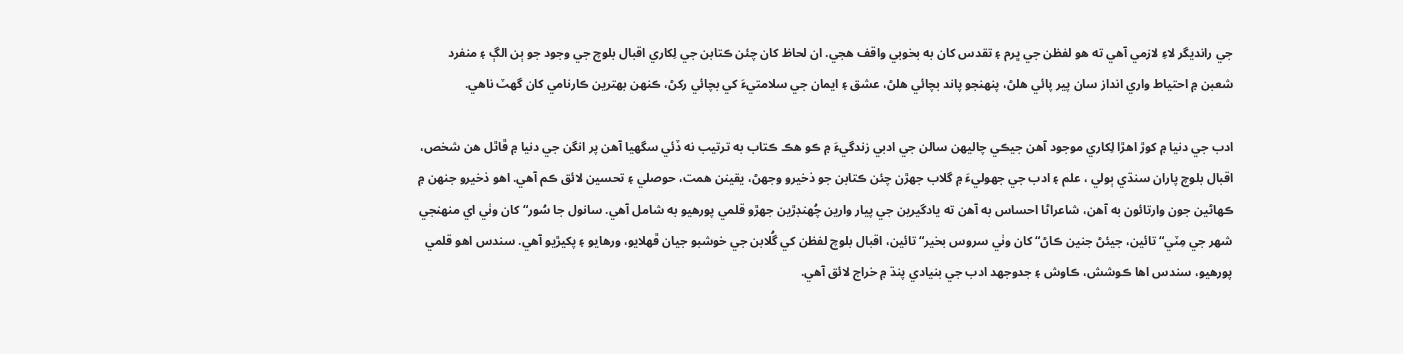جي رانديگر لاءِ لازمي آهي ته هو لفظن جي ڀرم ۽ تقدس کان به بخوبي واقف هجي. ان لحاظ کان چئن ڪتابن جي لِکاري اقبال بلوچ جي وجود جو ٻن الڳ ۽ منفرد شعبن ۾ احتياط واري انداز سان پير پائي هلڻ، پنهنجو پاند بچائي هلڻ، عشق ۽ ايمان جي سلامتيءَ کي بچائي رکڻ، ڪنهن بهترين ڪارنامي کان گهٽ ناهي.

ادب جي دنيا ۾ کوڙ اهڙا لِکاري موجود آهن جيڪي چاليهن سالن جي ادبي زندگيءَ ۾ ڪو هڪ ڪتاب به ترتيب نه ڏئي سگهيا آهن پر انگن جي دنيا ۾ ڦاٿل هن شخص، اقبال بلوچ پاران سنڌي ٻولي ، علم ۽ ادب جي جهوليءَ ۾ گلاب جهڙن چئن ڪتابن جو ذخيرو وجهڻ، يقينن همت، حوصلي ۽ تحسين لائق ڪم آهي. اهو ذخيرو جنهن ۾ ڪهاڻين جون وارتائون به آهن، شاعراڻا احساس به آهن ته يادگيرين جي پيار وارين چُهنڊڙين جهڙو قلمي پورهيو به شامل آهي. سانول جا سُور“ کان وٺي اي منهنجي شهر جي مِٽي“ تائين، جيئڻ جنين ڪاڻ“ کان وٺي سروس بخير“ تائين، اقبال بلوچ لفظن کي گُلابن جي خوشبو جيان ڦهلايو، ورهايو ۽ پکيڙيو آهي. سندس اهو قلمي پورهيو، سندس اها ڪوشش، ڪاوش ۽ جدوجهد ادب جي بنيادي پنڌ ۾ خراج لائق آهي.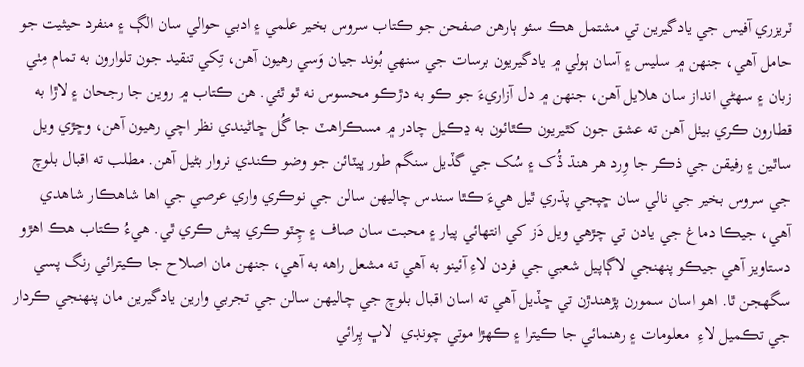ٽريزري آفيس جي يادگيرين تي مشتمل هڪ سئو ٻارهن صفحن جو ڪتاب سروس بخير علمي ۽ ادبي حوالي سان الڳ ۽ منفرد حيثيت جو حامل آهي، جنهن ۾ سليس ۽ آسان ٻولي ۾ يادگيريون برسات جي سنهي بُوند جيان وَسي رهيون آهن، تِکي تنقيد جون تلوارون به تمام مِٺي زبان ۽ سهڻي انداز سان هلايل آهن، جنهن ۾ دل آزاريءَ جو ڪو به دڙڪو محسوس نه ٿو ٿئي. هن ڪتاب ۾ روين جا رجحان ۽ لاڙا به قطارون ڪري بيٺل آهن ته عشق جون کٿيريون ڪٿائون به ڍڪيل چادر ۾ مسڪراهٽ جا گُل ڇاڻيندي نظر اچي رهيون آهن، وڇڙي ويل ساٿين ۽ رفيقن جي ذڪر جا وِرد هر هنڌ ڏُک ۽ سُک جي گڏيل سنگم طور ڀيٽائن جو وضو ڪندي نروار بڻيل آهن. مطلب ته اقبال بلوچ جي سروس بخير جي نالي سان ڇپجي پڌري ٿيل هيءَ ڪٿا سندس چاليهن سالن جي نوڪري واري عرصي جي اها شاهڪار شاهدي آهي، جيڪا دماغ جي يادن تي چڙهي ويل دَز کي انتهائي پيار ۽ محبت سان صاف ۽ چِٽو ڪري پيش ڪري ٿي. هيءُ ڪتاب هڪ اهڙو دستاويز آهي جيڪو پنهنجي لاڳاپيل شعبي جي فردن لاءِ آئينو به آهي ته مشعل راهه به آهي، جنهن مان اصلاح جا ڪيترائي رنگ پسي سگهجن ٿا. اهو اسان سمورن پڙهندڙن تي ڇڏيل آهي ته اسان اقبال بلوچ جي چاليهن سالن جي تجربي وارين يادگيرين مان پنهنجي ڪردار جي تڪميل لاءِ  معلومات ۽ رهنمائي جا ڪيترا ۽ ڪهڙا موتي چونڊي  لاڀ پِرائي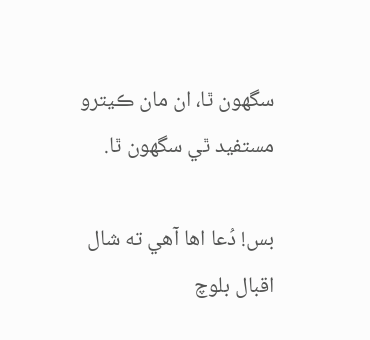سگهون ٿا، ان مان ڪيترو مستفيد ٿي سگهون ٿا.

بس! دُعا اها آهي ته شال اقبال بلوچ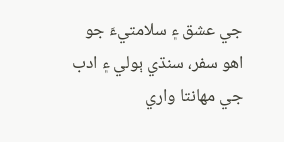جي عشق ۽ سلامتيءَ جو اهو سفر، سنڌي ٻولي ۽ ادب جي مهانتا واري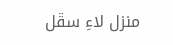منزل لاءِ سڦل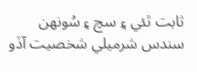ثابت ٿئي ۽ سچ ۽ سُونهن سندس شرميلي شخصيت آڏو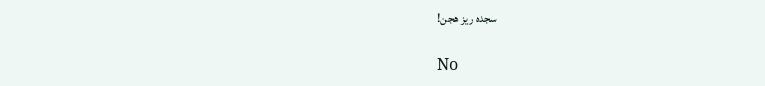سجده ريز هجن!

No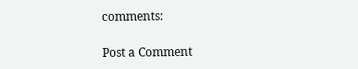comments:

Post a Comment